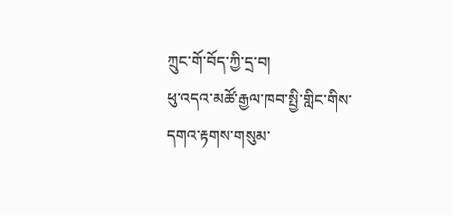ཀྲུང་གོ་བོད་ཀྱི་དྲ་བ།
ཕུ་འདའ་མཚོ་རྒྱལ་ཁབ་སྤྱི་གླིང་གིས་དགའ་རྟགས་གསུམ་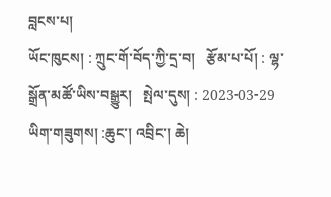བླངས་པ།
ཡོང་ཁུངས། : ཀྲུང་གོ་བོད་ཀྱི་དྲ་བ།   རྩོམ་པ་པོ། : ལྷ་སྒྲོན་མཚོ་ཡིས་བསྒྱུར།   སྤེལ་དུས། : 2023-03-29
ཡིག་གཟུགས། :ཆུང་། འབྲིང་། ཆེ།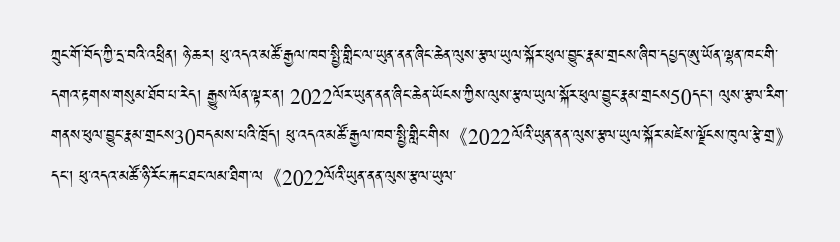ཀྲུང་གོ་བོད་ཀྱི་དྲ་བའི་འཕྲིན། ཉེ་ཆར། ཕུ་འདའ་མཚོ་རྒྱལ་ཁབ་སྤྱི་གླིང་ལ་ཡུན་ནན་ཞིང་ཆེན་ལུས་རྩལ་ཡུལ་སྐོར་ཕུལ་བྱུང་རྣམ་གྲངས་ཞིབ་དཔྱད་ཨུ་ཡོན་ལྷན་ཁང་གི་དགའ་རྟགས་གསུམ་ཐོབ་པ་རེད། རྒྱུས་ལོན་ལྟར་ན། 2022ལོར་ཡུན་ནན་ཞིང་ཆེན་ཡོངས་ཀྱིས་ལུས་རྩལ་ཡུལ་སྐོར་ཕུལ་བྱུང་རྣམ་གྲངས50དང་། ལུས་རྩལ་རིག་གནས་ཕུལ་བྱུང་རྣམ་གྲངས30བདམས་པའི་ཁྲོད། ཕུ་འདའ་མཚོ་རྒྱལ་ཁབ་སྤྱི་གླིང་གིས《2022ལོའི་ཡུན་ནན་ལུས་རྩལ་ཡུལ་སྐོར་མཛེས་ལྗོངས་ཁུལ་རྩེ་གྲ》དང་། ཕུ་འདའ་མཚོ་ཉི་རོང་རྐང་ཐང་ལམ་ཐིག་ལ《2022ལོའི་ཡུན་ནན་ལུས་རྩལ་ཡུལ་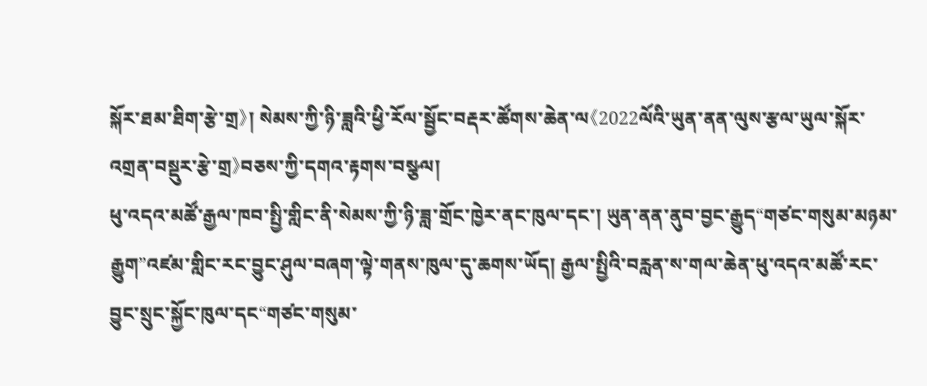སྐོར་ཐམ་ཐིག་རྩེ་གྲ》། སེམས་ཀྱི་ཉི་ཟླའི་ཕྱི་རོལ་སྦྱོང་བརྡར་ཚོགས་ཆེན་ལ《2022ལོའི་ཡུན་ནན་ལུས་རྩལ་ཡུལ་སྐོར་འགྲན་བསྡུར་རྩེ་གྲ》བཅས་ཀྱི་དགའ་རྟགས་བསྩལ།
ཕུ་འདའ་མཚོ་རྒྱལ་ཁབ་སྤྱི་གླིང་ནི་སེམས་ཀྱི་ཉི་ཟླ་གྲོང་ཁྱེར་ནང་ཁུལ་དང་། ཡུན་ནན་ནུབ་བྱང་རྒྱུད“གཙང་གསུམ་མཉམ་རྒྱུག”འཛམ་གླིང་རང་བྱུང་ཤུལ་བཞག་ལྟེ་གནས་ཁུལ་དུ་ཆགས་ཡོད། རྒྱལ་སྤྱིའི་བརླན་ས་གལ་ཆེན་ཕུ་འདའ་མཚོ་རང་བྱུང་སྲུང་སྐྱོང་ཁུལ་དང“གཙང་གསུམ་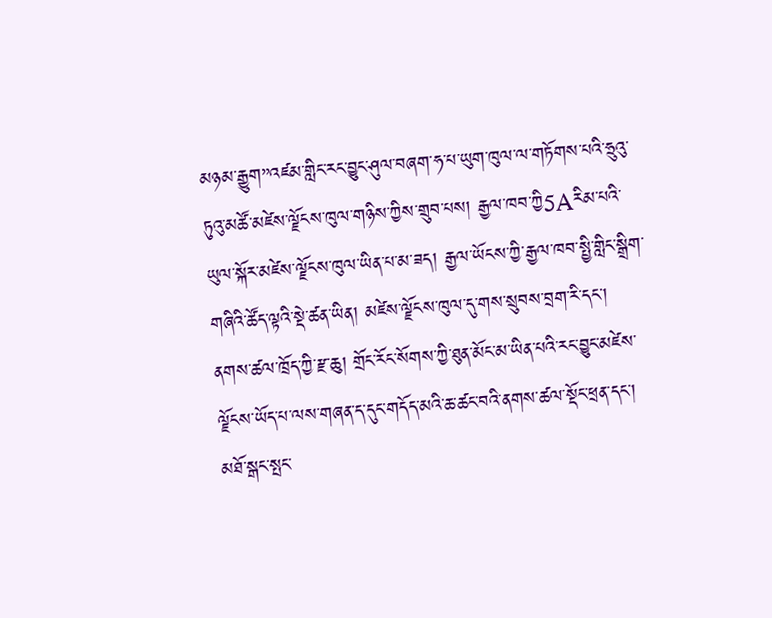མཉམ་རྒྱུག”འཛམ་གླིང་རང་བྱུང་ཤུལ་བཞག་ཧ་པ་ཡུག་ཁུལ་ལ་གཏོགས་པའི་ཧྲུའུ་ཏུའུ་མཚོ་མཛེས་ལྗོངས་ཁུལ་གཉིས་ཀྱིས་གྲུབ་པས། རྒྱལ་ཁབ་ཀྱི5Aརིམ་པའི་ཡུལ་སྐོར་མཛེས་ལྗོངས་ཁུལ་ཡིན་པ་མ་ཟད། རྒྱལ་ཡོངས་ཀྱི་རྒྱལ་ཁབ་སྤྱི་གླིང་སྒྲིག་གཞིའི་ཚོད་ལྟའི་སྡེ་ཚན་ཡིན། མཛེས་ལྗོངས་ཁུལ་དུ་གས་སྲུབས་བྲག་རི་དང་། ནགས་ཚལ་ཁྲོད་ཀྱི་རྫ་ཆུ། གྲོང་རོང་སོགས་ཀྱི་ཐུན་མོང་མ་ཡིན་པའི་རང་བྱུང་མཛེས་ལྗོངས་ཡོད་པ་ལས་གཞན་ད་དུང་གདོད་མའི་ཆ་ཚང་བའི་ནགས་ཚལ་སྡོང་ཕྲན་དང་། མཐོ་སྒང་སྤང་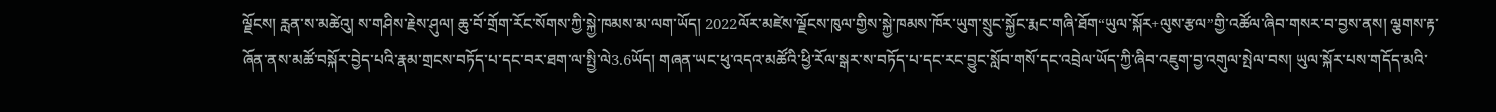ལྗོངས། རླན་ས་མཚེའུ། ས་གཤིས་རྗེས་ཤུལ། ཆུ་བོ་གྲོག་རོང་སོགས་ཀྱི་སྐྱེ་ཁམས་མ་ལག་ཡོད། 2022ལོར་མཛེས་ལྗོངས་ཁུལ་གྱིས་སྐྱེ་ཁམས་ཁོར་ཡུག་སྲུང་སྐྱོང་རྨང་གཞི་ཐོག“ཡུལ་སྐོར+ལུས་རྩལ”གྱི་འཚོལ་ཞིབ་གསར་བ་བྱས་ནས། ལྕགས་རྟ་ཞོན་ནས་མཚོ་བསྐོར་བྱེད་པའི་རྣམ་གྲངས་བཏོད་པ་དང་བར་ཐག་ལ་སྤྱི་ལེ3.6ཡོད། གཞན་ཡང་ཕུ་འདའ་མཚོའི་ཕྱི་རོལ་སྒར་ས་བཏོད་པ་དང་རང་བྱུང་སློབ་གསོ་དང་འབྲེལ་ཡོད་ཀྱི་ཞིབ་འཇུག་བྱ་འགུལ་སྤེལ་བས། ཡུལ་སྐོར་པས་གདོད་མའི་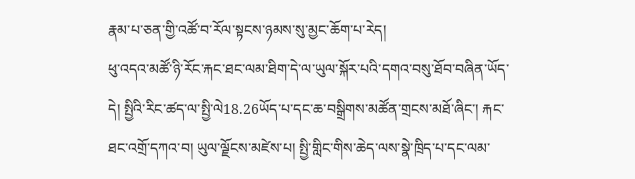རྣམ་པ་ཅན་གྱི་འཚོ་བ་རོལ་སྟངས་ཉམས་སུ་མྱང་ཆོག་པ་རེད།
ཕུ་འདའ་མཚོ་ཉི་རོང་རྐང་ཐང་ལམ་ཐིག་དེ་ལ་ཡུལ་སྐོར་པའི་དགའ་བསུ་ཐོབ་བཞིན་ཡོད་དེ། སྤྱིའི་རིང་ཚད་ལ་སྤྱི་ལེ18.26ཡོད་པ་དང་ཆ་བསྒྲིགས་མཚོན་གྲངས་མཐོ་ཞིང་། རྐང་ཐང་འགྲོ་དཀའ་བ། ཡུལ་ལྗོངས་མཛེས་པ། སྤྱི་གླིང་གིས་ཆེད་ལས་སྣེ་ཁྲིད་པ་དང་ལམ་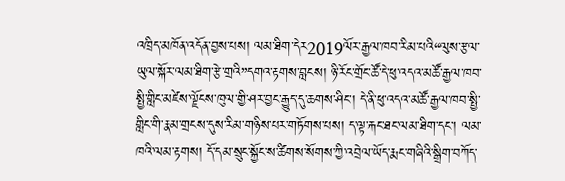འཁྲིད་མཁོན་འདོན་བྱས་པས། ལམ་ཐིག་དེར2019ལོར་རྒྱལ་ཁབ་རིམ་པའི“ལུས་རྩལ་ཡུལ་སྐོར་ལམ་ཐིག་རྩེ་གྲའི”དགའ་རྟགས་བླངས། ཉི་རོང་གྲོང་ཚོ་དེ་ཕུ་འདའ་མཚོ་རྒྱལ་ཁབ་སྤྱི་གླིང་མཛེས་ལྗོངས་ཁུལ་གྱི་ཤར་བྱང་རྒྱུད་དུ་ཆགས་ཤིང་། དེ་ནི་ཕུ་འདའ་མཚོ་རྒྱལ་ཁབ་སྤྱི་གླིང་གི་རྣམ་གྲངས་དུས་རིམ་གཉིས་པར་གཏོགས་པས། ད་ལྟ་རྐང་ཐང་ལམ་ཐིག་དང་། ལམ་ཁའི་ལམ་རྟགས། དོ་དམ་སྲུང་སྐྱོང་ས་ཚིགས་སོགས་ཀྱི་འབྲེལ་ཡོད་རྨང་གཞིའི་སྒྲིག་བཀོད་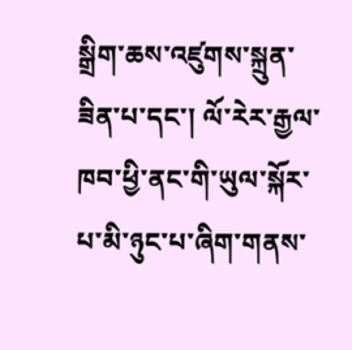སྒྲིག་ཆས་འཛུགས་སྐྲུན་ཟིན་པ་དང་། ལོ་རེར་རྒྱལ་ཁབ་ཕྱི་ནང་གི་ཡུལ་སྐོར་པ་མི་ཉུང་པ་ཞིག་གནས་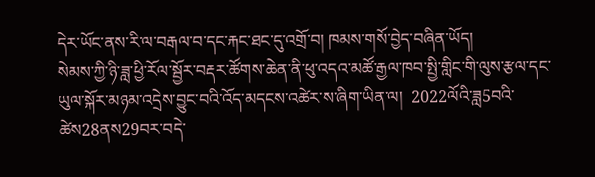དེར་ཡོང་ནས་རི་ལ་བརྒལ་བ་དང་རྐང་ཐང་དུ་འགྲོ་བ། ཁམས་གསོ་བྱེད་བཞིན་ཡོད།
སེམས་ཀྱི་ཉི་ཟླ་ཕྱི་རོལ་སྦྱོར་བརྡར་ཚོགས་ཆེན་ནི་ཕུ་འདའ་མཚོ་རྒྱལ་ཁབ་སྤྱི་གླིང་གི་ལུས་རྩལ་དང་ཡུལ་སྐོར་མཉམ་འདྲེས་བྱུང་བའི་འོད་མདངས་འཚེར་ས་ཞིག་ཡིན་ལ།  2022ལོའི་ཟླ5བའི་ཚེས28ནས29བར་བདེ་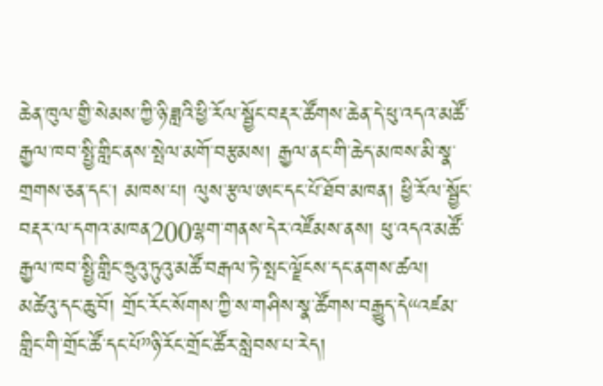ཆེན་ཁུལ་གྱི་སེམས་ཀྱི་ཉི་ཟླའི་ཕྱི་རོལ་སྦྱོང་བརྡར་ཚོགས་ཆེན་དེ་ཕུ་འདའ་མཚོ་རྒྱལ་ཁབ་སྤྱི་གླིང་ནས་སྤེལ་མགོ་བརྩམས། རྒྱལ་ནང་གི་ཆེད་མཁས་མི་སྣ་གྲགས་ཅན་དང་། མཁས་པ། ལུས་རྩལ་ཨང་དང་པོ་ཐོབ་མཁན། ཕྱི་རོལ་སྦྱོང་བརྡར་ལ་དགའ་མཁན200ལྷག་གནས་དེར་འཛོམས་ནས། ཕུ་འདའ་མཚོ་རྒྱལ་ཁབ་སྤྱི་གླིང་ཧྲུའུ་ཏུའུ་མཚོ་བརྒལ་ཏེ་སྤང་ལྗོངས་དང་ནགས་ཚལ། མཚེའུ་དང་ཆུ་བོ། གྲོང་རོང་སོགས་ཀྱི་ས་གཤིས་སྣ་ཚོགས་བརྒྱུད་དེ“འཛམ་གླིང་གི་གྲོང་ཚོ་དང་པོ”ཉི་རོང་གྲོང་ཚོར་སླེབས་པ་རེད།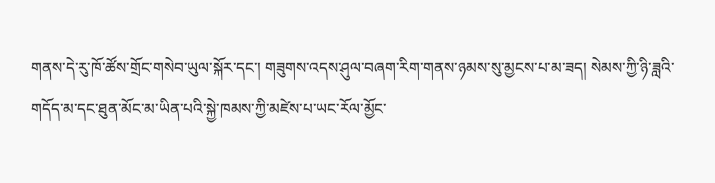གནས་དེ་རུ་ཁོ་ཚོས་གྲོང་གསེབ་ཡུལ་སྐོར་དང་། གཟུགས་འདས་ཤུལ་བཞག་རིག་གནས་ཉམས་སུ་མྱངས་པ་མ་ཟད། སེམས་ཀྱི་ཉི་ཟླའི་གདོད་མ་དང་ཐུན་མོང་མ་ཡིན་པའི་སྐྱེ་ཁམས་ཀྱི་མཛེས་པ་ཡང་རོལ་མྱོང་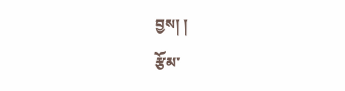བྱས། །
རྩོམ་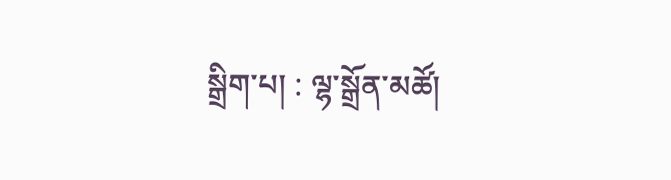སྒྲིག་པ། : ལྷ་སྒྲོན་མཚོ།